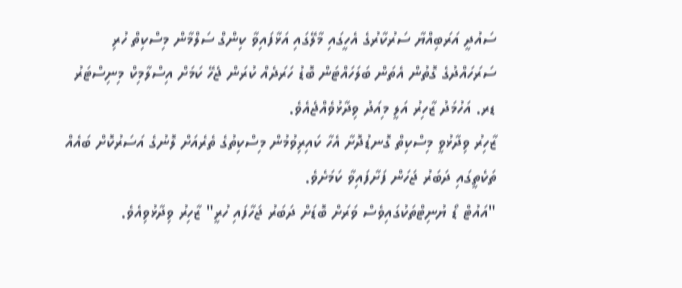ސައުދީ އަރަބިއްޔާ ސަރުކާރުގެ އެހީގައި މާލޭގައި އަޅާފައިވާ ކިންގް ސަލްމާން މިސްކިތް ހުރި ސަރަހައްދުގެ ގޮތުން އެތަން ބަލަހައްޓަން ބޮޑު ހަރަދެއް ކުރަން ޖެހޭ ކަމަށް އިސްލާމިކް މިނިސްޓަރު ޑރ. އަހުމަދު ޒާހިރު އަލީ މިއަދު ވިދާޅުވެއްޖެއެވެ.
ޒާހިރު ވިދާޅުވީ މިސްކިތް ގޮނޑުދޮށާ އެހާ ކައިރިވުމުން މިސްކިތުގެ ތެރެއަށް ލޮނުގެ އަސަރުކޮށް ބައެއް ތަކެތީގައި ދަބަރު ޖަހަން ފަށާފައިވާ ކަމަށެވެ.
"އައުޓް ޑޯ ޔުނިޓްތަކުގައިވެސް ވަރަށް ބޮޑަށް ދަބަރު ޖަހާފައި ހުރީ" ޒާހިރު ވިދާޅުވިއެވެ.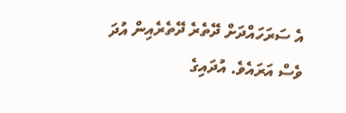އެ ސަރަހައްދަށް ދޭތެރެ ދޭތެރެއިން އުދަ ވެސް އަރައެވެ. އުދައިގެ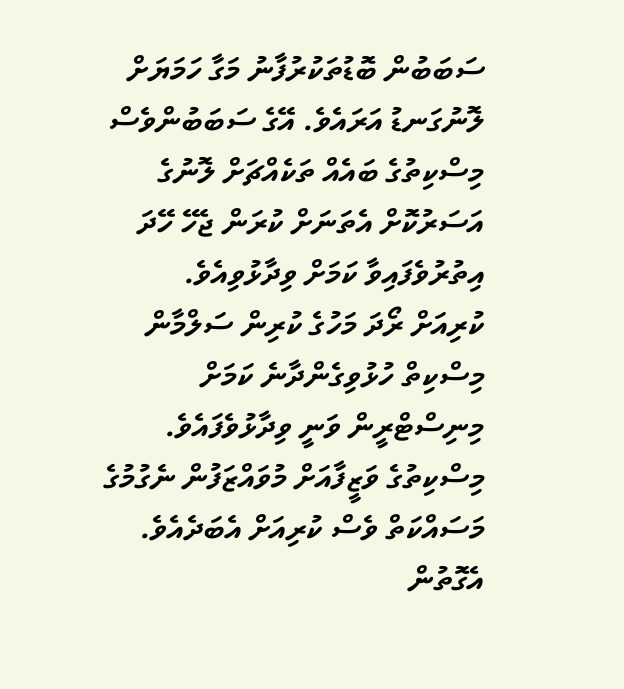ސަބަބުން ބޮޑުތަކުރުފާނު މަގާ ހަމަޔަށް ލޮނުގަނޑު އަރައެވެ. އޭގެ ސަބަބުންވެސް މިސްކިތުގެ ބައެއް ތަކެއްޗަށް ލޮނުގެ އަސަރުކޮށް އެތަނަށް ކުރަން ޖެހޭ ހޭދަ އިތުރުވެފައިވާ ކަމަށް ވިދާޅުވިއެވެ.
ކުރިއަށް ރޯދަ މަހުގެ ކުރިން ސަލްމާން މިސްކިތް ހުޅުވިގެންދާނެ ކަމަށް މިނިސްޓްރީން ވަނީ ވިދާޅުވެފައެވެ.
މިސްކިތުގެ ވަޒީފާއަށް މުވައްޒަފުން ނެގުމުގެ މަސައްކަތް ވެސް ކުރިއަށް އެބަދެއެވެ. އެގޮތުން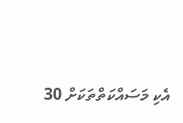އެކި މަސައްކަތްތަކަށް 30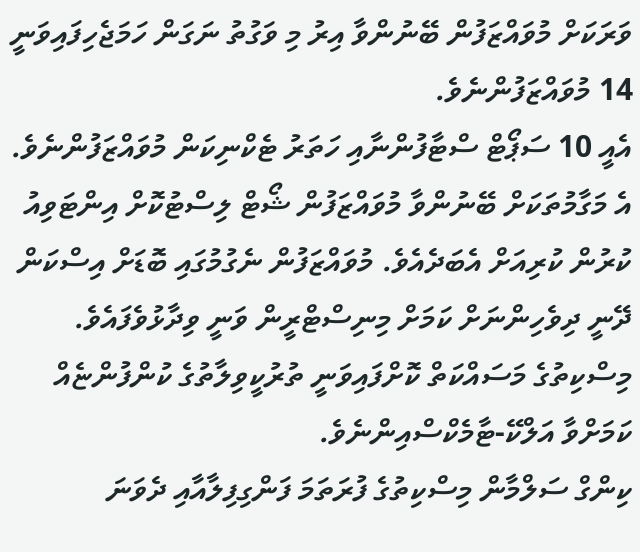ވަރަކަށް މުވައްޒަފުން ބޭނުންވާ އިރު މި ވަގުތު ނަގަން ހަމަޖެހިފައިވަނީ 14 މުވައްޒަފުންނެވެ.
އެއީ 10 ސަޕޯޓް ސްޓާފުންނާއި ހަތަރު ޓެކްނިކަން މުވައްޒަފުންނެވެ. އެ މަގާމުތަކަށް ބޭނުންވާ މުވައްޒަފުން ޝޯޓް ލިސްޓުކޮށް އިންޓަވިއު ކުރުން ކުރިއަށް އެބަދެއެވެ. މުވައްޒަފުން ނެގުމުގައި ބޮޑަށް އިސްކަން ދޭނީ ދިވެހިންނަށް ކަމަށް މިނިސްޓްރީން ވަނީ ވިދާޅުވެފައެވެ. މިސްކިތުގެ މަސައްކަތް ކޮށްފައިވަނީ ތުރުކީވިލާތުގެ ކުންފުންޏެއް ކަމަށްވާ އަލްކޭ-ޓާމެކްސްއިންނެވެ.
ކިންގް ސަލްމާން މިސްކިތުގެ ފުރަތަމަ ފަންގިފިލާއާއި ދެވަނަ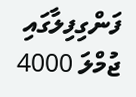ފަންގިފިލާގައި ޖުމްލަ 4000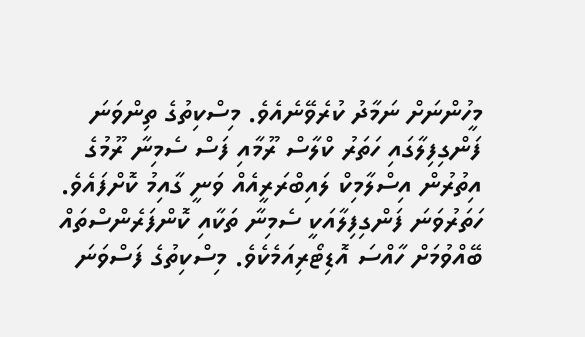މީހުންނަށް ނަމާދު ކުރެވޭނެއެވެ. މިސްކިތުގެ ތިންވަނަ ފަންގިފިލާގައި ހަތަރު ކްލާސް ރޫމާއި ފަސް ސެމިނާ ރޫމުގެ އިތުރުން އިސްލާމިކް ލައިބްރަރީއެއް ވަނީ ގާއިމު ކޮށްފައެވެ. ހަތަރުވަނަ ފަންގިފިލާއަކީ ސެމިނާ ތަކާއި ކޮންފަރެންސްތައް ބޭއްވުމަށް ހާއްސަ އޮޑިޓޯރިއަމެކެވެ. މިސްކިތުގެ ފަސްވަނަ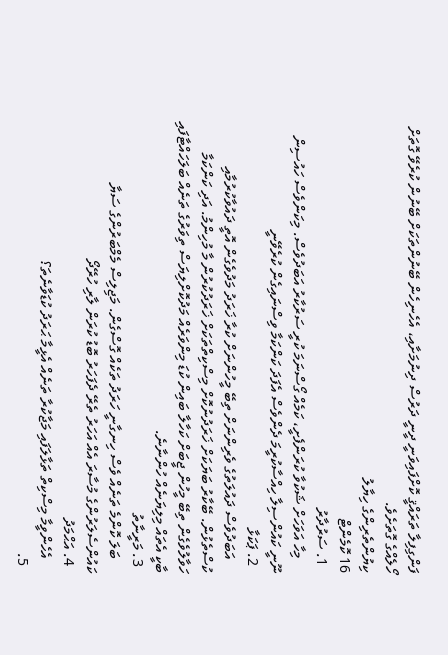ފަންގިފިލާ ތަރައްޤީ ކޮށްފައިވަނީ ދީނީ ދަރުސް ދިނުމަށާއި، އެހެނިހެން ބޭނުންތަކަށް ބޭނުން ކުރެވޭ ގޮތަށް ހޯލެއްގެ ގޮތަށެވެ.
ކިޔުންތެރިންގެ ހިޔާލު
16 ކޮމެންޓް
  1. ސަރުދާރު
    މިހާ އަވަހަށް ޝަކުވާ ކުރަންފެށީ، ކަމެއް ގޯސްނަމަ ކުރީ ސަރުކާރު އަބަދުވެސް. މިކަންވެސް ހައުސިން ނޫނީ ކައުންސިލާ ހިއްސާކުރީމަ ދެންވެސް އެފަދަ ކަންކަމާ ވިސްނައިގެން ކުރެވޭނީ
  2. ޕަކަޅާ
    އަބަދުވެސް ދައުލަތުގެ ވެރިންނަށް ތިބޭ މީހުންނަށް ކުރާ ޚަރަދު މަދުވެގެން އޮތީ ދައުވާކުރުމާއި ކުސްތެޅުން. ބޭކާރު ބަޔަކަށް ޚަރަދުނުކޮށް މިސްކިތްތަކަށް ޚަރަދުކުރުން މާ މުހިންމު. އަދި ކަންކަމާ ހަވާލުވެގެން ތިބޭ މީހުން ޖީބަށް ކަހާލާ ބައިން ކުޑަ މިންވަރެއް މަދުކޮށްލިޔަސް ތިވަރުގެ ތަނެއް ބަލަހައްޓާފައި ބާކީ އެތައް މިލިޔަނެއް ހުންނާނެ.
  3. މަރީނާތު
    ބަލަ ކޮންމެ ތަނެއް ވެސް ހިނގާނީ ހަރަދު ތަކެއް ގޮސްގެން. މަޖިލިސް މެމްބަރުންގެ ސަޔާ ކައުންސެލަރުންގެ މުސާރަ އެއް އަހަރު ތެރޭ ދެފަހަރު ބޮޑު ކުރަން ލާރި ހުރޭދޯ
  4. އަޙްމަދު
    އެހެންވީމާ މިސްކިތް ތަޅާލަފައި މަޖާކުރާ ތަނެއް އެޅީމާ ޙަރަދު ކުޑަވާނެތަ؟
  5.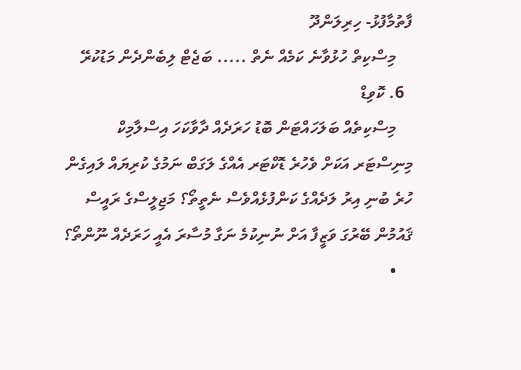ފާތުމާފުޅު- ހިރިލަންދޫ
    މިސްކިތް ހުޅުވާނެ ކަމެއް ނެތް ..... ބަޖެޓް ލިބެންދެން މަޑުކުރޭ
  6. ކޮވިޑް
    މިސްކިތެއް ބަލަހައްޓަން ބޮޑު ހަރަދެއް ދާވާކަހަ އިސްލާމިކް މިނިސްޓަރ އަކަށް ވެހުރެ ޑޮކްޓަރ އެއްގެ ލަގަބް ނަމުގެ ކުރިޔައް ލައިގެން ހުރެ ބުނި އިރު ލަދެއްގެ ކަންފުޅެއްވެސް ނެތީތޯ؟ މަޖިލީސްގެ ރައީސް ޤައުމުން ބޭރުގަ ވަޒީފާ އަށް ނުނިކުމެ ނަގާ މުސާރަ އެއީ ހަރަދެއް ނޫންތޯ؟
    •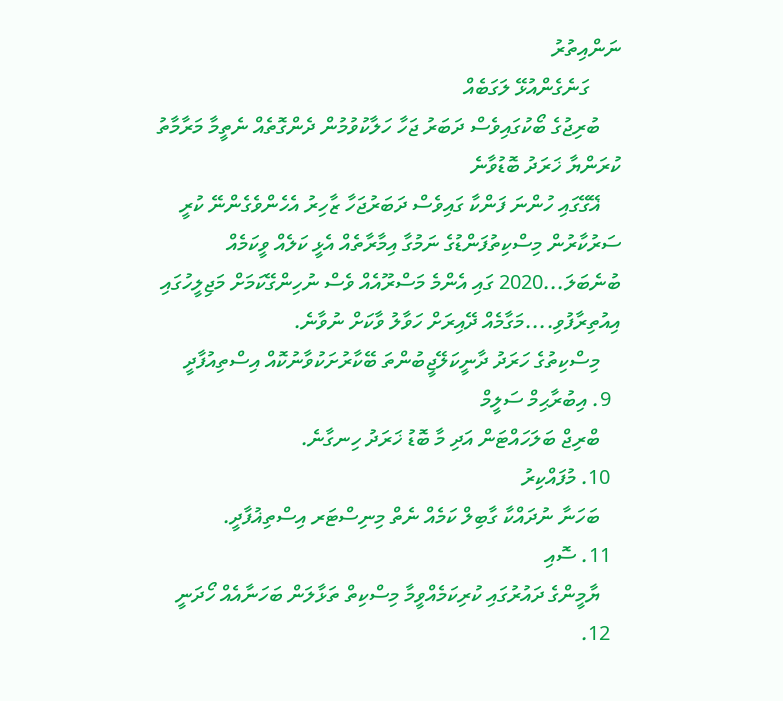ނަންއިތުރު
      ގަނެގެންއުޅޭ ލަގަބެއް
    ބުރިޖުގެ ބޯކުގައިވެސް ދަބަރު ޖަހާ ހަލާކުވުމުން ދެންގޮތެއް ނެތީމާ މަރާމާތު ކުރަންޔާ ޚަރަދު ބޮޑުވާނެ
    ޣޭގޭގައި ހުންނަ ފަންކާ ގައިވެސް ދަބަރުޖަހާ ޒާހިރު އެހެންވެގެންނޭ ކުރީ ސަރުކާރުން މިސްކިތުފަންޑުގެ ނަމުގާ އިމާރާތެއް އެޅީ ކަލެއް ވީކަމެއް ބުނެބަލަ...2020 ގައި އެންމެ މަސްރޫއެއް ވެސް ނުހިންގޭކަމަށް މަޖިލީހުގައި އިއުތިރާފުވި....މަގާމެއް ދޭއިރަށް ހަވާލު ވާކަށް ނުވާނެ.
    މިސްކިތުގެ ހަރަދު ދާނީކަލޭޖީބުންތަ ބޭކާރުށަކުވާނުކޮއް އިސްތިއުފާދީ
  9. އިބުރާޙިމް ސަލީމް
    ބްރިޖް ބަލަހައްޓަން އަދި މާ ބޮޑު ޚަރަދު ހިނގާނެ.
  10. މުފައްކިރު
    ބަހަނާ ނުދައްކާ ގާބިލް ކަމެއް ނެތް މިނިސްޓަރ އިސްތިޣުފާދީ.
  11. ސޮއި
    ޔާމީންގެ ދައުރުގައި ކުރިކަމެއްވީމާ މިސްކިތް ތަޅާލަން ބަހަނާއެއް ހޯދަނީ
  12.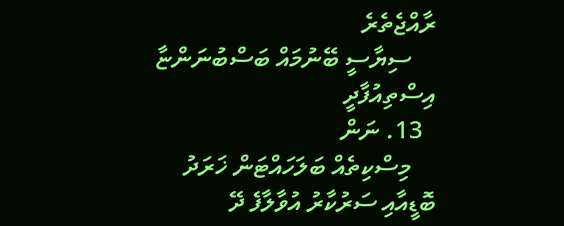ރާއްޖެތެރެ
    ސިޔާސީ ބޭނުމައް ބަސްބުނަންޏާ އިސްތިއުފާދީ
  13. ނަން
    މިސްކިތެއް ބަލަހައްޓަން ޚަރަދު ބޮޑީއާއި ސަރުކާރު އުވާލާފެ ދޭ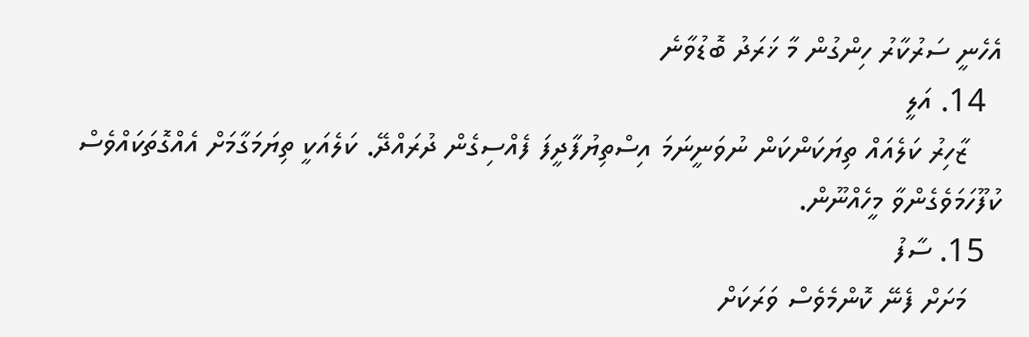އެހެނީ ސަރުކާރު ހިންގުން މާ ޚަރަދު ބޮޑުވާނެ
  14. އަލީ
    ޒާހިރު ކަލެއައް ތިޔަކަންކަން ނުވަނީނަމަ އިސްތިޔުފާދީފަ ފެއްސިގެން ދުރައްދޭ. ކަލެއަކީ ތިޔަމަގާމަށް އެއްގޮތަކައްވެސް ކުފޫހަމަވެގެންވާ މީހެއްނޫން.
  15. ސާފު
    މަށަށް ފެނޭ ކޮންމެވެސް ވަރަކަށް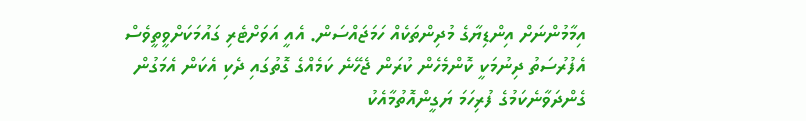އިމާމުންނަށް އިންޑިޔާގެ މުދިންތަކެއް ހަމަޖައްސަން. އެއީ އަވަށްޓެރި ގައުމަކަށްވީތީވެސް އެފުރުސަތު ދިނުމަކީ ކޮންމެހެން ކުރަން ޖެހޭނެ ކަމެއްގެ ގޮތުގައި ދެކި އެކަން އެމަގުން ގެންދަވާނެކަމުގެ ފުރިހަމަ ޔަގީންއޮތުމާއެކު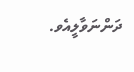ދަންނަވާލީއެވ.